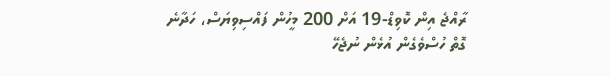ރާއްޖެ އިން ކޮވިޑް-19 އަށް 200 މީހުން ފައްސިވިޔަސް، ހަދާނެ ގޮތް ހުސްވެގެން އުޅެން ނުޖެހޭ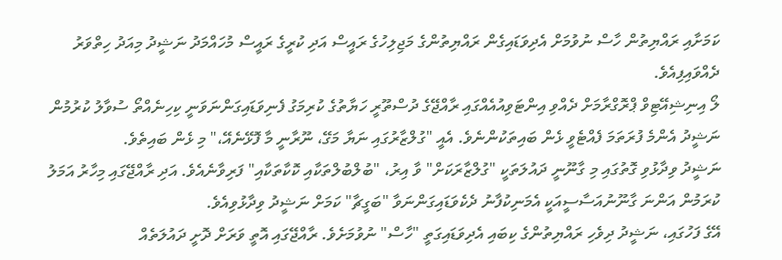ކަމަށާއި ރައްޔިތުން ހާސް ނުވުމަށް އެދިވަޑައިގެން ރައްޔިތުންގެ މަޖިލިހުގެ ރައީސް އަދި ކުރީގެ ރައީސް މުހައްމަދު ނަޝީދު މިއަދު ހިތްވަރު ދެއްވައިފިއެވެ.
ލޯ އިނިޝިއޭޓިވް ޕްރޮގްރާމަށް ދެއްވި އިންޓަވިއުއެއްގައި ރާއްޖޭގެ ދުސްތޫރީ ހަޔާތުގެ ކުރިމަގު ފެނިވަޑައިގަންނަވަނީ ކިހިނެއްތޯ ސުވާލު ކުރުމުން ނަޝީދު އެންމެ ފުރަތަމަ ފެއްޓެވީ ޅެން ބައިތަކުންނެވެ. އެއީ "ގުލްޒާރުގައި ނަޔާ މަގޭ، ނޫރާނީ މާ ފޮޅޭނެއޭ،" މި ޅެން ބައިތެވެ.
ނަޝީދު ވިދާޅުވި ގޮތުގައި މި ގާނޫނީ ދައުލަތަކީ "ގުލްޒާރަކަށް" ވާ އިރު، "ބުލްބުލްތަކާއި ކޮކާތަކާއި" ފަރިވާނެއެވެ. އަދި ރާއްޖޭގައި މިހާރު އަމަލު ކުރަމުން އަންނަ ގާނޫނުއަސާސީއަކީ އެމަނިކުފާނު ދެކެވަޑައިގަންނަވާ "ބަގީޗާ" ކަމަށް ނަޝީދު ވިދާޅުވިއެވެ.
އޭގެ ފަހުގައި، ނަޝީދު ދިވެހި ރައްޔިތުންގެ ކިބައި އެދިވަޑައިގަތީ "ހާސް" ނުވުމަށެވެ. ރާއްޖޭގައި އޮތީ ވަރަށް ދޮށީ ދައުލަތެއް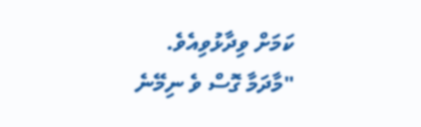ކަމަށް ވިދާޅުވިއެވެ.
"މާދަމާ ގޮސް ވެ ނިމޭނެ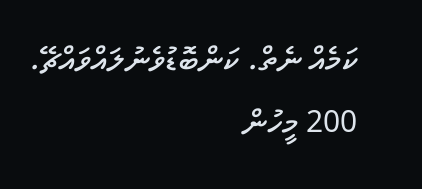ކަމެއް ނެތް. ކަންބޮޑުވެނުލައްވައްޗޭ. 200 މީހުން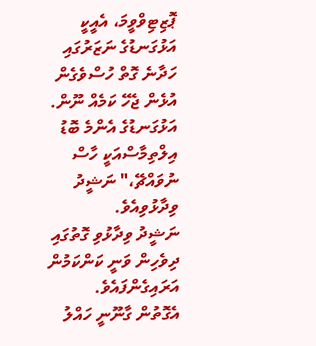ޕޮޒިޓިވްވީމަ، އެއީކީ އަޅުގަނޑުގެ ނަޒަރުގައި ހަދާނެ ގޮތް ހުސްވެގެން އުޅެން ޖެހޭ ކަމެއް ނޫން. އަޅުގަނޑުގެ އެންމެ ބޮޑު އިލްތިމާސްއަކީ ހާސް ނުވައްޗޭ،" ނަޝީދު ވިދާޅުވިއެވެ.
ނަޝީދު ވިދާޅުވި ގޮތުގައި ދިވެހިން ވަނީ ކަންކަމުން އަރައިގެންފައެވެ. އެގޮތުން ގާނޫނީ ހައްލު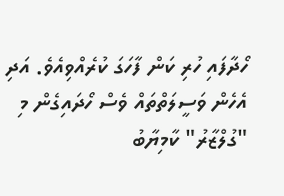ހޯދާފައި ހުރި ކަން ފާހަގަ ކުރެއްވިއެވެ. އަދި އެހެން ވަސީލަތްތައް ވެސް ހޯދައިގެން މި "ގުލްޒާރު" ކާމިޔާބު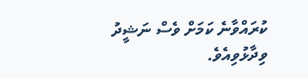ކުރައްވާނެ ކަމަށް ވެސް ނަޝީދު ވިދާޅުވިއެވެ.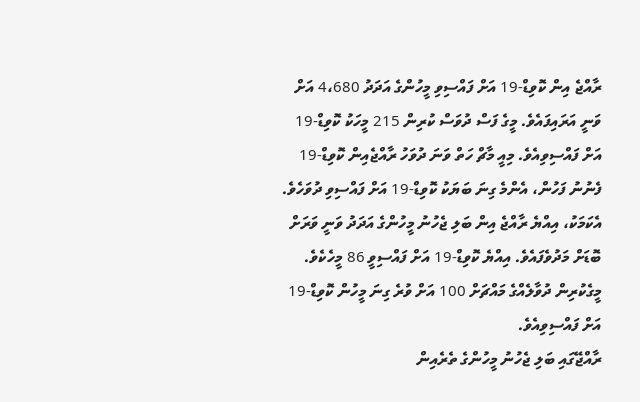ރާއްޖެ އިން ކޮވިޑް-19 އަށް ފައްސިވި މީހުންގެ އަދަދު 4،680 އަށް ވަނީ އަރައިފައެވެ. މީގެ ފަސް ދުވަސް ކުރިން 215 މީހަކު ކޮވިޑް-19 އަށް ފައްސިވިއެވެ. މިއީ މާޗް ހަތް ވަނަ ދުވަހު ރާއްޖެއިން ކޮވިޑް-19 ފެނުނު ފަހުން، އެންމެ ގިނަ ބަޔަކު ކޮވިޑް-19 އަށް ފައްސިވި ދުވަހެވެ. އެކަމަކު، އިއްޔެ ރާއްޖެ އިން ބަލި ޖެހުނު މީހުންގެ އަދަދު ވަނީ ވަރަށް ބޮޑަށް މަދުވެފައެވެ. އިއްޔެ ކޮވިޑް-19 އަށް ފައްސިވީ 86 މީހެކެވެ.
މީގެކުރިން ދުވާލެއްގެ މައްޗަށް 100 އަށް ވުރެ ގިނަ މީހުން ކޮވިޑް-19 އަށް ފައްސިވިއެވެ.
ރާއްޖޭގައި ބަލި ޖެހުނު މީހުންގެ ތެރެއިން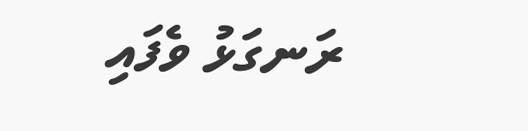ރަނގަޅު ވެފައި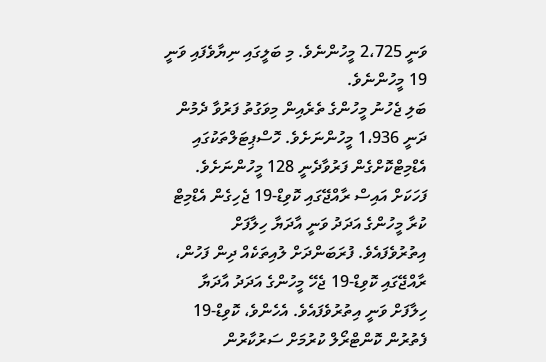ވަނީ 2،725 މީހުންނެވެ. މި ބަލީގައި ނިޔާވެފައި ވަނީ 19 މީހުންނެވެ.
ބަލި ޖެހުނު މީހުންގެ ތެރެއިން މިވަގުތު ފަރުވާ ދެމުން ދަނީ 1،936 މީހުންނަށެވެ. ހޮސްޕިޓަލްތަކުގައި އެޑްމިޓްކޮށްގެން ފަރުވާދެނީ 128 މީހުންނަށެވެ.
ފަހަކަށް އައިސް ރާއްޖޭގައި ކޮވިޑް-19 ޖެހިގެން އެޑްމިޓް ކުރާ މީހުންގެ އަދަދު ވަނީ އާދަޔާ ހިލާފަށް އިތުރުވެފައެވެ. ފުރަބަންދަށް ލުއިތަކެއް ދިން ފަހުން، ރާއްޖޭގައި ކޮވިޑް-19 ޖެހޭ މީހުންގެ އަދަދު އާދަޔާ ހިލާފަށް ވަނީ އިތުރުވެފައެވެ. އެހެންވެ، ކޮވިޑް-19 ފެތުރުން ކޮންޓްރޯލް ކުރުމަށް ސަރުކާރުން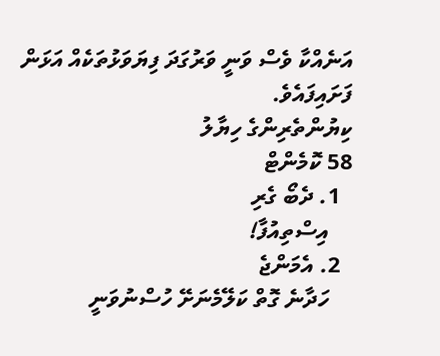އަނެއްކާ ވެސް ވަނީ ވަރުގަދަ ފިޔަވަޅުތަކެއް އަޅަން ފަށައިފައެވެ.
ކިޔުންތެރިންގެ ހިޔާލު
58 ކޮމެންޓް
  1. ދެބޯ ގެރި
    އިސްތިއުފާ!
  2. އެމަންޖެ
    ހަދާނެ ގޮތް ކަލޭމެނަށޭ ހުސްނުވަނީ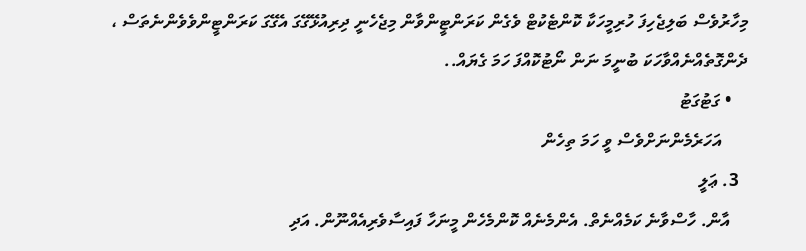މިހާރުވެސް ބަލިޖެހިފަ ހުރިމީހަކާ ކޮންޓެކުޓް ވެގެން ކަރަންޓީންވާން މިޖެހެނީ ދިރިއުޅޭގޭގަ އެގޭގަ ކަރަންޓީންވެވެންނެތަސް ، ދެންގޮތެއްނެއްވާހަކަ ބުނީމަ ނަން ނޯޓުކޮއްފަ ހަމަ ގެޔައް..
    • ގަޓުގަޓު
      އަހަރެމެންނަށްވެސް ވީ ހަމަ ތިހެން
  3. ޢަލީ
    އާން. ހާސްވާނެ ކަމެއްނެތް. އެންމެނެއް ކޮންމެހެން މީނަހާ ފައިސާވެރިއެއްނޫން. އަދި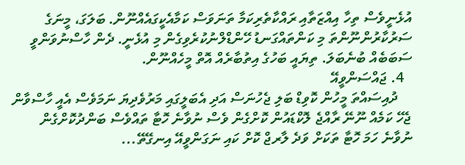އުޅެނީވެސް ތިހާ އިއްޒަތާއި ރައްކާތެރިކަމާ ތަނަވަސް ކަމާއެކީގައެއްނޫން. ބަލަގަ، މީނަގެ ސަރުކާރުންނޫންތަ މި ކަންތައްގަނޑު ހޭންޑްލްނުކުރެވިގެން މި އުޅެނީ. ދެން ހާސްނުވަންވީ ސަބަބެއް ބުނެބަލަ. ތިޔައީ ބަހުގެ އިތުބާރެއް އޮތް މީހެއްނޫން.
  4. ޖައްސަންވީއޭ
    ދުއިސައްތަ މީހުން ކޮވިޑް ބަލި ޖެހުނަސް އަދި އެބަލީގައި މަރުވެދިޔަ ނަމަވެސް އެއީ ހާސްވާން ޖެހޭ ކަމެއް ނޫނޭ ރާއްޖެ ލޮކްޑައުން ކޮށްގެން ވެސް ނުވާނެ ހޮޓާ ތައްވެސް ބަންދުކޮށްގެން ނުވާނެ ހަމަ ހޮޓާ ތަކަށް ވަދެ ލާރޖް ކޮށް ކައި ނަގަންވީއޭ އިނގޭތޭ...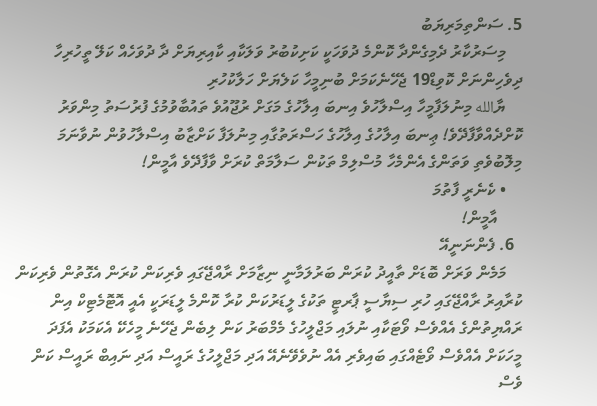5. ސަންތިމަރިޔަބު
    މިސަރުކާރު ދެމިގެންދާ ކޮންމެ ދުވަހަކީ ކަށިކުބުރު ވަލަކާއި ކާއިރިޔަށް ދާ ދުވަހެއް ކަލޭ ތީހުރިހާ ދިވެހިންނަށް ކޮވިޑް19 ޖެހޭނެކަމަށް ބުނިމީހާ ކަލެޔަށް ހަލާކުހުރި
    ޔާالله މިނުލަފާމީހާ އިސްލާހުވެ އިނބަ އިލާހުގެ މަގަށް ރުޖޫއުވެ ތައުބާވުމުގެ ފުރުސަތު މިންވަރު ކޮށްދެއްވާފާދޭވެ! ޢިނބަ އިލާހުގެ އިލާހުގެ ހަސްރަތުގާއި މިނުލަފާ ކަށްޒާބު އިސްލާހުވުން ނުވާނަމަ މިލޮބުވެތި ވަތަންގެ އެންމެހާ މުސްލިމް ތަކުން ސަލާމަތް ކުރަށް ވާފާދޭވެ އާމީން!
    • ކެނެރީ ފާތުމަ
      އާމީން!
  6. ފެންނަނީއޭ
    މަމެން ވަރަށް ބޮޑަށް ތާއީދު ކުރަން ބަރުލަމާނީ ނިޒާމަށް ރާއްޖޭގައި ވެރިކަން ކުރަން އެގޮތުން ވެރިކަން ކުރާއިރު ރާއްޖޭގައި ހުރި ސިޔާސީ ޕާރޓީ ތަކުގެ ލީޑަރުކަން ކުރާ ކޮންމެ ލީޑަރަކީ އެއީ އޮޓޮމެޓިކް އިން ރައްޔިތުންގެ އެއްވެސް ވޯޓަކާއި ނުލައި މަޖްލީހުގެ މެމްބަރު ކަން ލިބެން ޖެހޭނެ މީހެކޭ އެކަމަކު އެފަދަ މީހަކަށް އެއްވެސް ވޯޓެއްގައި ބައިވެރި އެއް ނުވެވޭނެއޭ އަދި މަޖްލީހުގެ ރައީސް އަދި ނައިބް ރައީސް ކަން ވެސް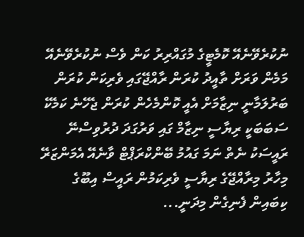ނުކުރެވޭނެއޭ ކޮމެޓީގެ މުގައްރިރު ކަން ވެސް ނުކުރެވޭނެއޭ މަމެން ވަރަށް ތާއީދު ކުރަން ރާއްޖޭގައި ވެރިކަން ކުރަން ބަރުލަމާނީ ނިޒާމަށް އެއީ ކޮންމެހެން ކުރަން ޖެހޭނެ ކަމެކޭ ސަބަބަކީ ރިޔާސީ ނިޒާމް ގައި ވަރުގަދަ ދުރުވިސްނޭ ރައީސަކު ނެތް ނަމަ ގައުމު ބޭންކްރަޕްޓް ވާނެއޭ އެމަންޒަރޭ މިހާރު މިރާއްޖޭގެ ރިޔާސީ ވެރިކަމުން ރައީސް އިބޫގެ ކިބައިން ފެނިގެން މިދަނީ...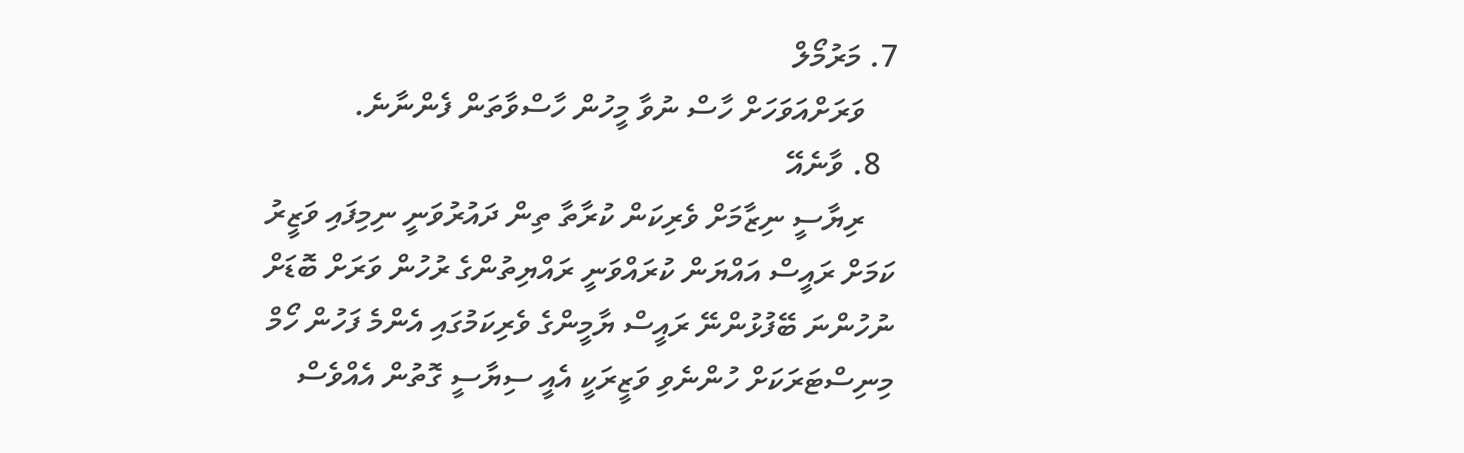7. މަރުމޯލް
    ވަރަށްއަވަހަށް ހާސް ނުވާ މީހުން ހާސްވާތަން ފެންނާނެ.
  8. ވާނެއޭ
    ރިޔާސީ ނިޒާމަށް ވެރިކަން ކުރާތާ ތިން ދައުރުވަނީ ނިމިފައި ވަޒީރު ކަމަށް ރައީސް އައްޔަން ކުރައްވަނީ ރައްޔިތުންގެ ރުހުން ވަރަށް ބޮޑަށް ނުހުންނަ ބޭފުޅުންނޭ ރައީސް ޔާމީންގެ ވެރިކަމުގައި އެންމެ ފަހުން ހޯމް މިނިސްޓަރަކަށް ހުންނެވި ވަޒީރަކީ އެއީ ސިޔާސީ ގޮތުން އެއްވެސް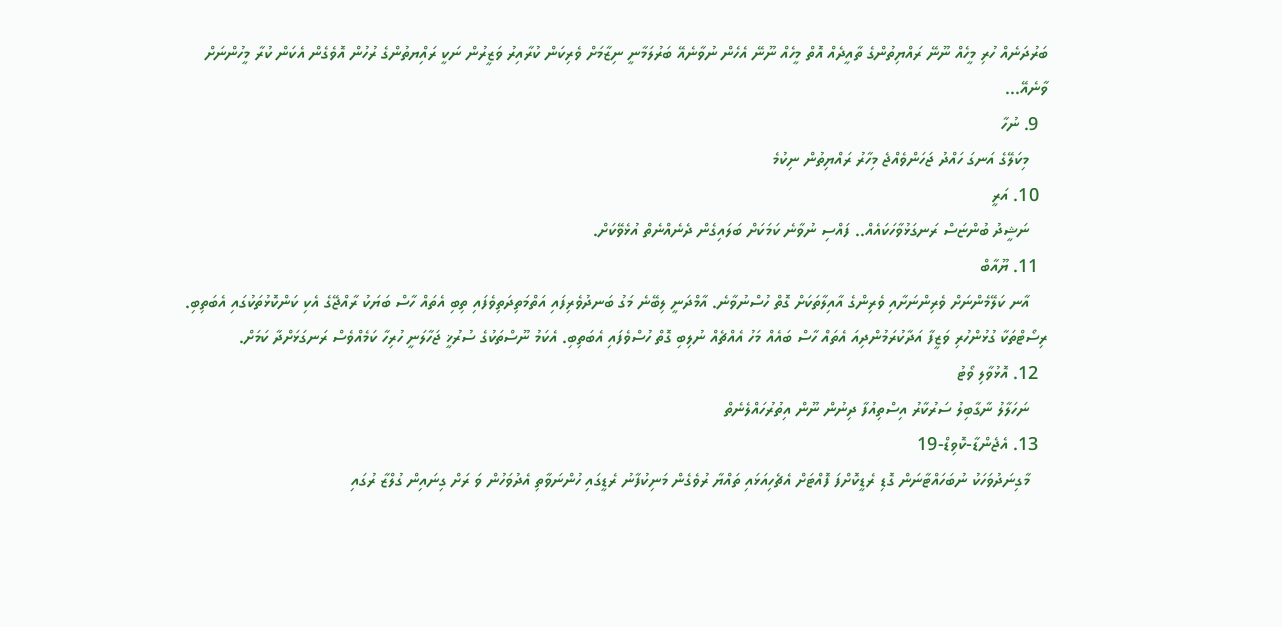ބަރުދަނެއް ހުރި މީހެއް ނޫނޭ ރައްޔިތުންގެ ތާއީދެއް އޮތް މީހެއް ނޫނޭ އެހެން ނުވާނެއޭ ބަރުލަމާނީ ނިޒާމަށް ވެރިކަން ކުރާއިރު ވަޒީރުން ނަކީ ރައްިޔތުންގެ ރުހުން އޮވެގެން އެކަން ކުރާ މީހުންނަށް ވާނެއޭ...
  9. ނުހާ
    މިކަލޭގެ އަނގަ ހައްދު ޖަހަންވެއްޖެ މިހާރު ރައްޔިތުން ނިކުމެ
  10. އަރީ
    ނަޝީދު ބުންޏަސް ރަނގަޅުވާހަކައެއް.. ފައްސި ނުވާނެ ކަމަކަށް ބަލައިގެން ދެނެއްނެތް އުޅެވޭކަށް.
  11. ޔޫއާބް
    އާނ ކަލޭމެންނަށް ވެރިންނަށާއި ވެރިންގެ އާއިލާތަކަށް ގޮތް ހުސްނުވާނެ. އާމްދަނީ ލިބޭނެ މަގު ބަނދުވެރިފައި އަތްމަތިދަތިވެފައި ތިބި އެތައް ހާސް ބަޔަކު ރާއްޖޭގެ އެކި ކަންކޮޅުތަކުގައި އެބަތިބި. ރިސޯޓްތަކާ ގުޅުންހުރި ވަޒީފާ އަދާކުރަމުންދިއަ އެތައް ހާސް ބައެއް މަހު އެއްޗެއް ނުލިބި ގޮތް ހުސްވެފައި އެބަތިބި. އެކަމު ނޫސްތަކުގެ ސުރުޚީ ޖަހާލަނީ ހުރިހާ ކަމެއްވެސް ރަނގަޅަށްދާ ކަމަށް.
  12. އޮޅުވާލި ވޯޓު
    ނަހަލާލު ނާގާބިލު ސަރުކާރު އިސްތިއުފާ ދިނުން ނޫން އިތުރުހައްލެނެތް
  13. އެޖެންޑާ-ކޮވިޑް-19
    މާގިނަދުވަހަކު ނުބަހައްޓާނަން ގޮޑި ރެޑީކޮށްފަ ފޮއްޓަށް އެޗެހިއަޅައި ތައްޔާ ރުވެގެން މަނިކުފާނު ރެޑީގައި ހުންނަވާތި އެދުވަހުން ވަ ރަށް ގިނައިން ގުލްޒާ ރުގައި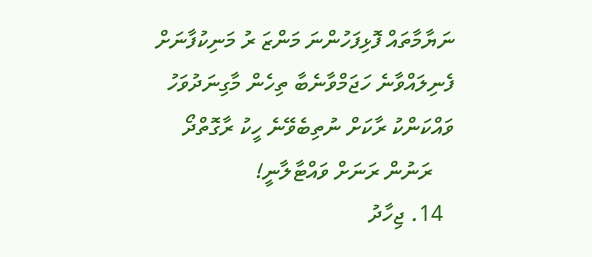ނަޔާމާތައް ފޮޅިފަހުންނަ މަންޒަ ރު މަނިކުފާނަށް ފެނިލައްވާނެ ހަޖަމްވާނެބާ ތިހެން މާގިނަދުވަހު ވައްކަންކު ރާކަށް ނުތިބެވޭނެ ހީކު ރާގޮތްދޯ
    ރަނުން ރަނަށް ވައްޓާލާނީ!
  14. ޖިހާދު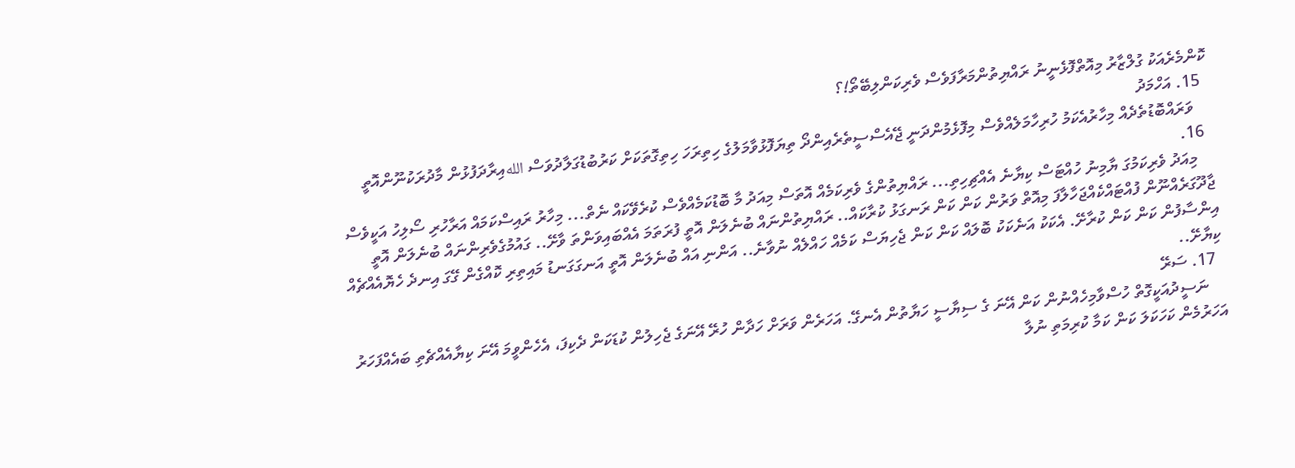ކޮންމެރެއަކު ގުލްޒާރު މިއޮތްފޮޅެނީނު ރައްޔިތުންމަރާފަވެސް ވެރިކަންލިބޭތޯ!؟
  15. އަހްމަދު
    ވަރައްބޮޑުތެދެއް މިހާރުއެކަމު ހުރިހާމަލެއްވެސް މިފޮޅެމުންދަނީ ޖޭއެސްސީތެރެއިންދޯ ތިޔަފޮޅުވާމަލުގެ ހިތިރަހަ ހިތިގޮތަކަށް ކަރުބުޑުގަލާދުވަސް اللهއިރާދަފުޅުން މާދުރަކުނޫންއޮތީ
  16.
    މިއަދު ވެރިކަމުގަ ޔާމިނު ހުއްޓަސް ކިޔާނެ އެއްޗިހިތި... ރައްޔިތުންގެ ވެރިކަމެއް އޮތަސް މިއަދު މާ ބޮޑުކަމެއްވެސް ކުރެވޭކައް ނެތް... މިހާރު ރައިސްކަމައް އަރާހުރި ސޯލިހު އަކީވެސް ޖާދޫގަރެއްނޫން ފުއްޓައްކެއްޖަހާލާފަ މިއޮތް ވަރުން ކަން ކަން ރަނގަޅު ކުރާކައް.. ރައްޔިތުންނައް ބުނެލަން އޮތީ ފުރަތަމަ އެއްބައިވަންތަ ވާށޭ.. ގައުމުގެވެރިންނައް ބުނެލަން އޮތީ އިންސާފުން ކަން ކަން ކުރާށޭ. އެކަކު އަނެކަކު ބޮލައް ކަން ކަން ޖެހިޔަސް ކަމެއް ހައްލެއް ނުވާނެ.. އަންނި އައް ބުނެލަން އޮތީ އަނގަގަނޑު މައިތިރި ކޮއްގެން ގޭގަ އިނދެ ހެޔޮއެއްޗެއް ކިޔާށޭ..
  17. ސަރޭ
    ނަސީދުއަކީގޮތް ހުސްވާމިހެއްނުން ކަން އޭނަ ގެ ސިޔާސީ ހަޔާތުން އެނގޭ. އަހަރެން ވަރަށް ހަދާން ހުރޭ އޭނަގެ ޖެހިލުން ކުޑަކަން ދެކިފަ، އެހެންވީމަ އޭނަ ކިޔާއެއްޗެތި ބައެއްފަހަރު އަހަރުމެން ކަހަކަލަ ކަން ކަމާ ކުރިމަތި ނުލާ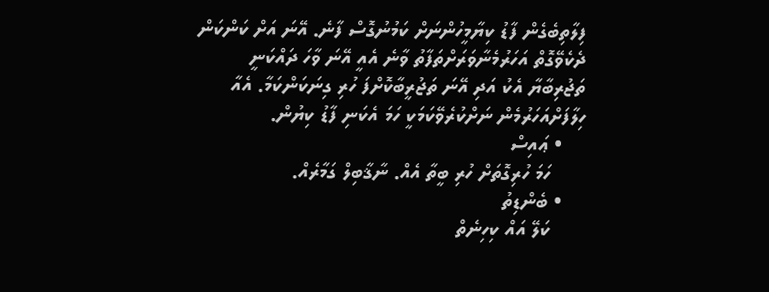ފިލާތިބެގެން ފާޑު ކިޔާމީހުންނަށް ކަމުނުގޮސް ފާނެ. އޭނަ އަށް ކަންކަން ދެކެވޭގޮތް އަހަރުމެނާވަރަށްތަފާތު ވާނެ އެއީ އޭނަ ވާހަ ދައްކަނީ ތަޖުރިބާޔާ އެކު އަދި އޭނަ ތަޖުރީބާކޮށްފަ ހުރި ގިނަކަންކަމާ. އެއާ ހިލާފަށްއަހަރުމެން ނަށްކުރެވޭކަމަކީ ހަމަ އެކަނި ފާޑު ކިޔުން.
    • ޢައިސް
      ހަމަ ހުރިގޮތަށް ހުރި ބީތާ އެއް. ނާޤާބިލް ގަމާރެއް.
    • ބެންޑިތު
      ކަލޭ އައް ކިހިނެތް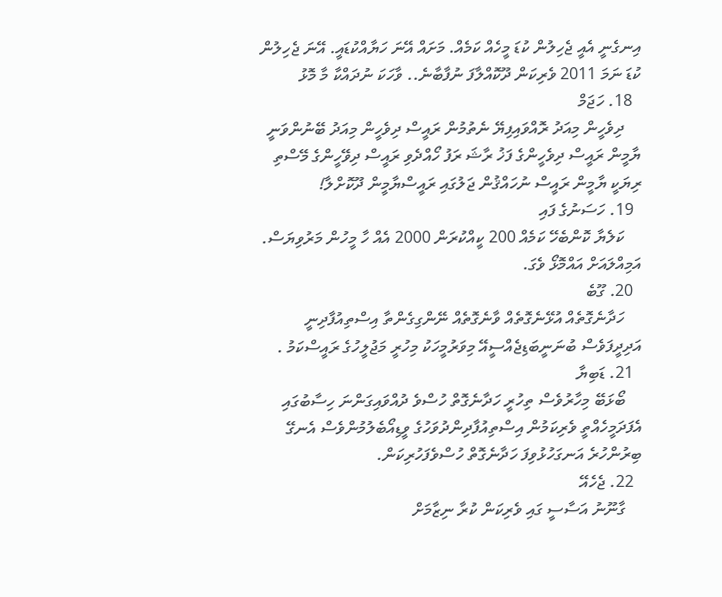އިނގެނީ އެއީ ޖެހިލުން ކުޑަ މީހެއް ކަމެއް. މަށައް އޭނަ ހަޔާއްކުޑައީ. އޭނަ ޖެހިލުން ކުޑަ ނަމަ 2011 ވެރިކަން ދޫކޮއްލާފަ ނުފާބާނެ.. ވާހަކަ ނުދައްކާ މާ މޮޅު
  18. ހަޖަމް
    ދިވެހީން މިއަދު ރޮއްވައިފިޔޭ ނެތުމުން ރައީސް ދިވެހީން މިއަދު ބޭނުންވަނީ ޔާމީން ރައީސް ދިވެހީންގެ ފަޚު ރާޝަ ރަފު ހޯއްދެވި ރައީސް ދިވޭހީންގެ މޭސްތި ރިޔަކީ ޔާމީން ރައީސް ނުހައްޤުން ޖަލުގައި ރައީސްޔާމީން ދޫކޮށްލާ!
  19. ހަސަނުގެ ފައި
    ކަލެޔާ ކޮންބެހޭ ކަމެއް 200 ކީއްކުރަން 2000 އެއް ހާ މީހުން މަރުވިޔަސް. އަމިއްލައަށް އައްމޮޅޯ ވެގަ.
  20. ގޫބެ
    ހަދާނެގޮތެއް އުޅޭނެގޮތެއް ވާނެގޮތެއް ނޭންގިގެންތާ އިސްތިއުފާދިނީ އަދިދީފަވެސް ބުނަނީބަޑިޖެއްސީއޭ މިވަރުމީހަކު މިހުރީ މަޖުލީހުގެ ރައީސްކަމު .
  21. ޑަބިޔާ
    ބޯޅަބޭ މިހާރުވެސް ތިހުރީ ހަދާނެގޮތް ހުސްވެ ދުއްވައިގަންނަ ހިސާބުގައި އެފަދަމީހެއްތީ ވެރިކަމުން އިސްތިއުފާދިންދުވަހުގެ ވީޑިއޯބެލުމުންވެސް އެނގޭ ބިރުންހުރެ އަނގަހުޅުވިފަ ހަދާނެގޮތް ހުސްވެފަހުރިކަން.
  22. ޖެހެއޭ
    ގާނޫނު އަސާސީ ގައި ވެރިކަން ކުރާ ނިޒާމަށް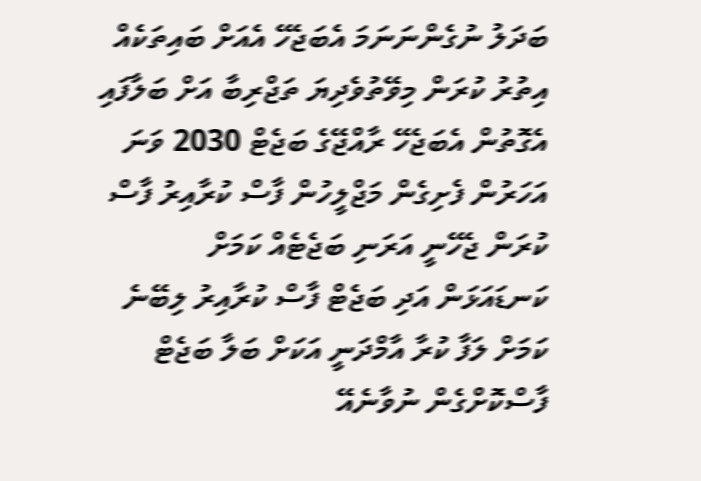ބަދަލު ނުގެންނަނަމަ އެބަޖެހޭ އެއަށް ބައިތަކެއް އިތުރު ކުރަން މިވޭތުވެދިޔަ ތަޖްރިބާ އަށް ބަލާފައި އެގޮތުން އެބަޖެހޭ ރާއްޖޭގެ ބަޖެޓް 2030 ވަނަ އަހަރުން ފެށިގެން މަޖްލީހުން ފާސް ކުރާއިރު ފާސް ކުރަން ޖެހޭނީ އަރަނި ބަޖެޓެއް ކަމަށް ކަނޑައަޅަން އަދި ބަޖެޓް ފާސް ކުރާއިރު ލިބޭނެ ކަމަށް ލަފާ ކުރާ އާމްދަނީ އަކަށް ބަލާ ބަޖެޓް ފާސްކޮށްގެން ނުވާނެއޭ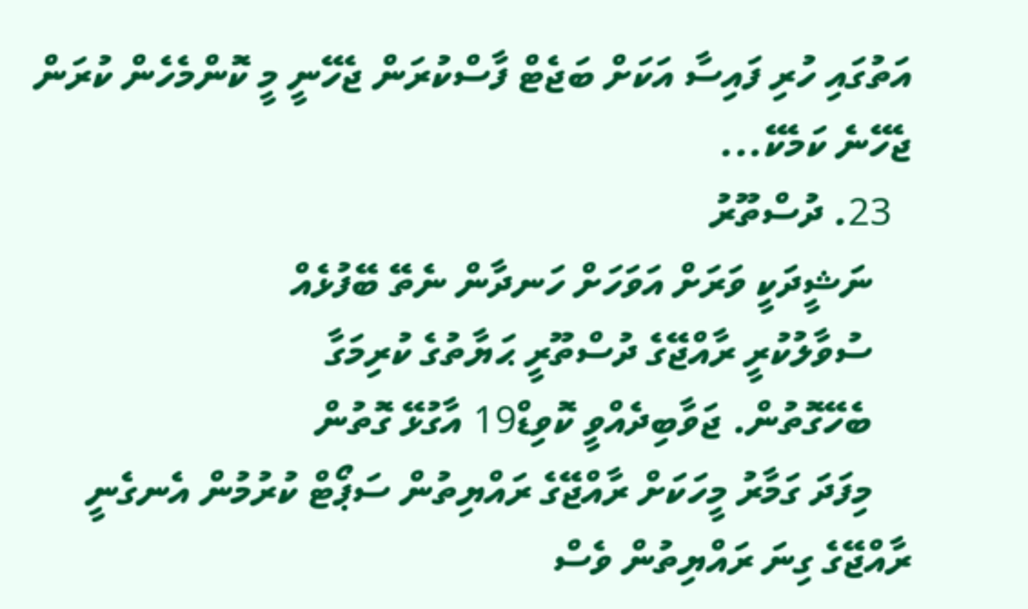އަތުގައި ހުރި ފައިސާ އަކަށް ބަޖެޓް ފާސްކުރަން ޖެހޭނީ މީ ކޮންމެހެން ކުރަން ޖެހޭނެ ކަމެކޭ...
  23. ދުސްތޫރު
    ނަޝީދަކީ ވަރަށް އަވަހަށް ހަނދާން ނެތޭ ބޭފުޅެއް
    ސުވާލުކުރީ ރާއްޖޭގެ ދުސްތޫރީ ޙަޔާތުގެ ކުރިމަގާ
    ބެހޭގޮތުން. ޖަވާބިދެއްވީ ކޮވިޑް19 އާގުޅޭ ގޮތުން
    މިފަދަ ގަމާރު މީހަކަށް ރާއްޖޭގެ ރައްޔިތުން ސަޕޯޓް ކުރުމުން އެނގެނީ ރާއްޖޭގެ ގިނަ ރައްޔިތުން ވެސް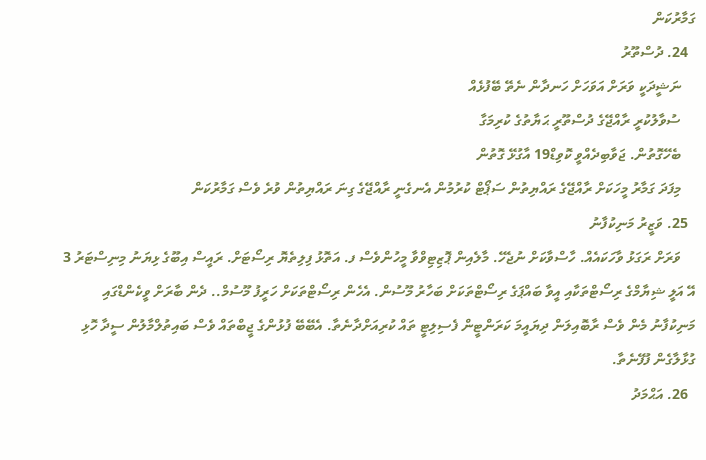ގަމާރުކަން
  24. ދުސްތޫރު
    ނަޝީދަކީ ވަރަށް އަވަހަށް ހަނދާން ނެތޭ ބޭފުޅެއް
    ސުވާލުކުރީ ރާއްޖޭގެ ދުސްތޫރީ ޙަޔާތުގެ ކުރިމަގާ
    ބެހޭގޮތުން. ޖަވާބިދެއްވީ ކޮވިޑް19 އާގުޅޭ ގޮތުން
    މިފަދަ ގަމާރު މީހަކަށް ރާއްޖޭގެ ރައްޔިތުން ސަޕޯޓް ކުރުމުން އެނގެނީ ރާއްޖޭގެ ގިނަ ރައްޔިތުން ވުރެ ވެސް ގަމާރުކަން
  25. ވަޒީރު މަނިކުފާނު
    ވަރަށް ރަގަޅު ވާހަކައެއް. ހާސްވާކަށް ނުޖެހޭ. މާލެއިން ޕޮޒިޓިވްވާ މީހުންވެސް ފ. އަތޮޅު ފިލިތެޔޮ ރިސޯޓަށް. ރައީސް އިބޫގެ ޅިޔަނު މިނިސްޓަރު 3 އޭ އަލީ ޝިޔާމްގެ ރިސޯޓްތަކާއި އީވާ ބައްޕަގެ ރިސޯޓްތަކަށް ބަހާރު މޫސުން. އެހެން ރިސޯޓްތަކަށް ހަރީފު މޫސުމް.. ދެން ބާރަށް ވީކެންޑްގައި މަނިކުފާނު މެން ވެސް ރާބޮއިލަން ދިޔައީމަ ކަރަންޓީން ފެސިލިޓީ ތައް ކުރިއަށްދާނެތާ. އެބޭބޭ ފުޅުންގެ ޖީބްތައް ވެސް ބައިތުލްމާލުން ސީދާ ހޮޅި ގުޅާލާގެން ފުފޭނެތާ.
  26. އަޙްމަދު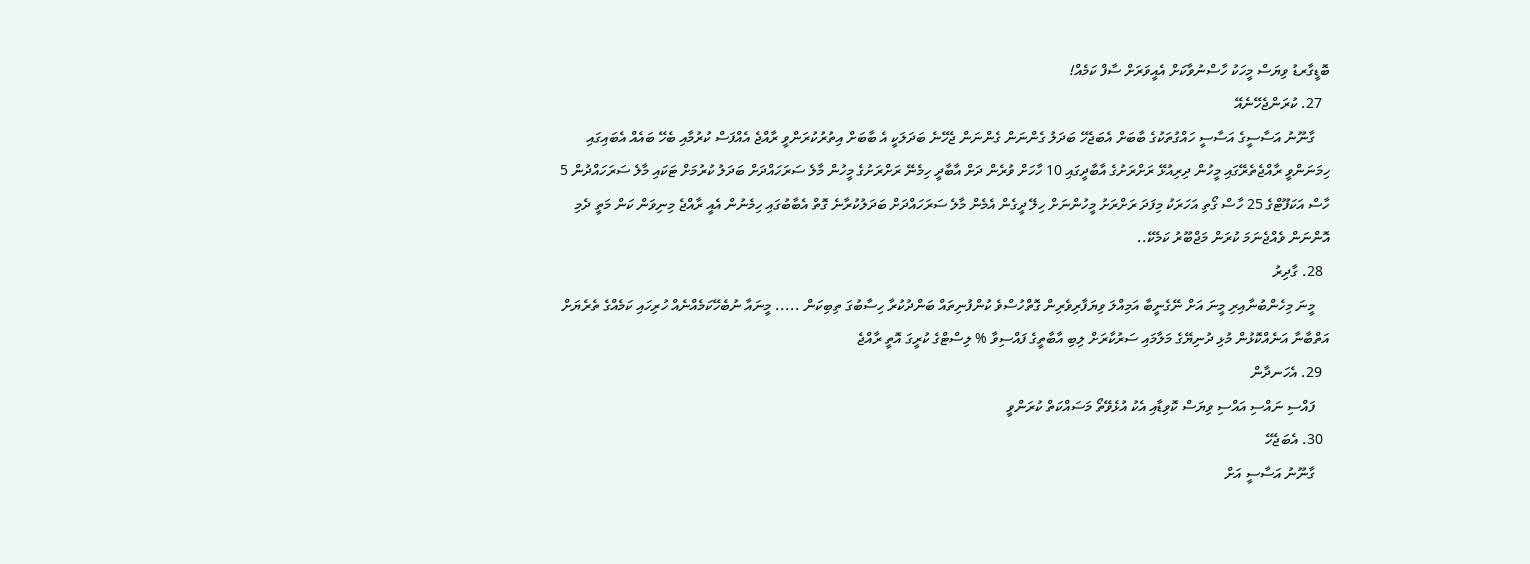ބޮޑީގާރޑު ވިޔަސް މީހަކު ހާސްނުވާކަށް އެއީވަރަށް ސާފް ކަމެއް!
  27. ކުރަންޖެހޭނެއޭ
    ގާނޫނު އަސާސީގެ އަސާސީ ހައްގުތަކުގެ ބާބަށް އެބަޖެހޭ ބަދަލު ގެންނަން ގެންނަން ޖެހޭނެ ބަދަލަކީ އެ ބާބަށް އިތުރުކުރަންވީ ރާއްޖެ އެއްފަސް ކުރުމާއި ބެހޭ ބައެއް އެބައިގައި ހިމަނަންވީ ރާއްޖެތެރޭގައި މީހުން ދިރިއުޅޭ ރަށްރަށުގެ އާބާދީގައި 10 ހާހަށް ވުރެން ދަށް އާބާދީ ހިމެނޭ ރަށްރަށުގެ މީހުން މާލެ ސަރަހައްދަށް ބަދަލު ކުރުމަށް ޓަކައި މާލެ ސަރަހައްދުން 5 ހާސް އަކަފޫޓްގެ 25 ހާސް ގޯތި އަހަރަކު މިފަދަ ރަށްރަށު މީހުންނަށް ހިލޭ ދީގެން އެމެން މާލެ ސަރަހައްދަށް ބަދަލުކުރާނެ ގޮތް އެބާބުގައި ހިމެނުން އެއީ ރާއްޖެ މިނިވަން ކަން މަތީ ދެމި އޮންނަން ވެއްޖެނަމަ ކުރަން މަޖްބޫރު ކަމެކޭ..
  28. ގާދިރު
    މީނަ މިހެންބުނާއިރި މީނަ އަށް ނޭގެނީބާ އަމިއްލަ ވިޔަފާރިވެރިން ގޮތްހުސްވެ ކުންފުނިތައް ބަންދުކުރާ ހިސާބުގަ ތިބިކަން ..... މީނައާ ނުބެހޭކަމެއްނެއް ހުރިހައި ކަމެއްގެ ތެރެޔަށް އަތްބާނާ އަނެއްކޮޅުން މުޅި ދުނިޔޭގެ މަލާމައި ސަރުކާރަށް ލިބި އާބާތީގެ ފައްސިވާ % ލިސްޓްގެ ކުރީގަ އޮތީ ރާއްޖެ
  29. އެހަނދާން
    ފައްސި ނައްސި އައްސި ވިޔަސް ކޮވިޑާއި އެކު އުޅެވޭތޯ މަސައްކަތް ކުރަންވީ
  30. އެބަޖެހޭ
    ގާނޫނު އަސާސީ އަށް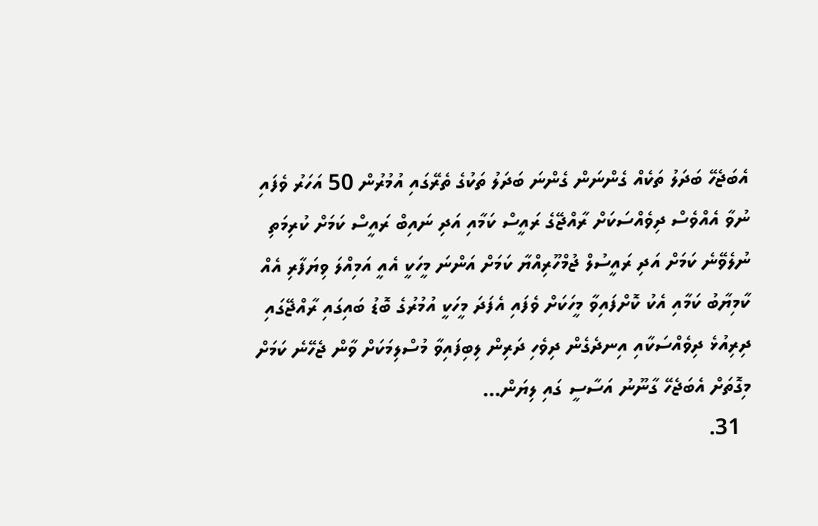އެބަޖެހޭ ބަދަލު ތަކެއް ގެންނަން ގެންނަ ބަދަލު ތަކުގެ ތެރޭގައި އުމުރުން 50 އަހަރު ވެފައި ނުވާ އެއްވެސް ދިވެއްސަކަށް ރާއްޖޭގެ ރައީސް ކަމާއި އަދި ނައިބް ރައީސް ކަމަށް ކުރިމަތި ނުލެވޭނެ ކަމަށް އަދި ރައީސުލް ޖުމްހޫރިއްޔާ ކަމަށް އަންނަ މީހަކީ އެއީ އަމިއްލަ ވިޔަފާރި އެއް ކާމިޔާބު ކަމާއި އެކު ކޮށްފައިވާ މީހަކަށް ވެފައި އެފަދަ މީހަކީ އުމުރުގެ ބޮޑު ބައިގައި ރާއްޖޭގައި ދިރިއުޅެ ދިވެއްސަކާއި އިނދެގެން ދިވެހި ދަރިން ލިބިފައިވާ މުސްލިމަކަށް ވާން ޖެހޭނެ ކަމަށް މިގޮތަށް އެބަޖެހޭ ގާނޫނު އަސާސީ ގައި ލިޔަން...
  31.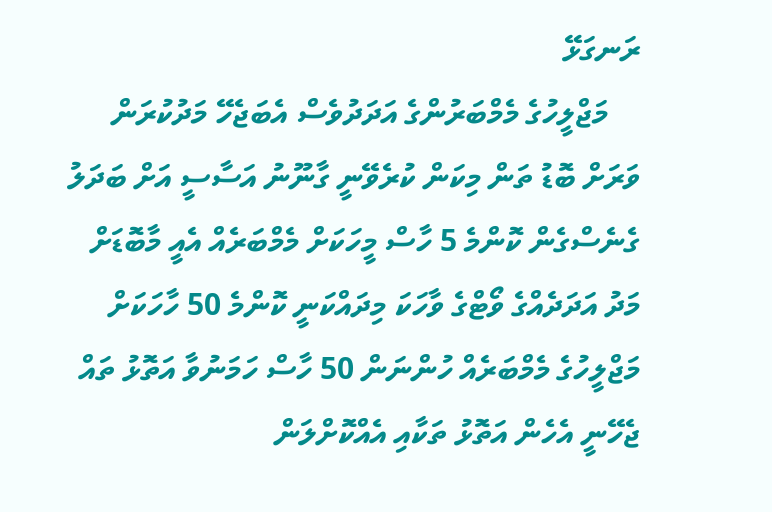ރަނގަޅޭ
    މަޖްލީހުގެ މެމްބަރުންގެ އަދަދުވެސް އެބަޖެހޭ މަދުކުރަން ވަރަށް ބޮޑު ތަން މިކަން ކުރެވޭނީ ގާނޫނު އަސާސީ އަށް ބަދަލު ގެނެސްގެން ކޮންމެ 5 ހާސް މީހަކަށް މެމްބަރެއް އެއީ މާބޮޑަށް މަދު އަދަދެއްގެ ވޯޓްގެ ވާހަކަ މިދައްކަނީ ކޮންމެ 50 ހާހަކަށް މަޖްލީހުގެ މެމްބަރެއް ހުންނަން 50 ހާސް ހަމަނުވާ އަތޮޅު ތައް ޖެހޭނީ އެހެން އަތޮޅު ތަކާއި އެއްކޮށްލަން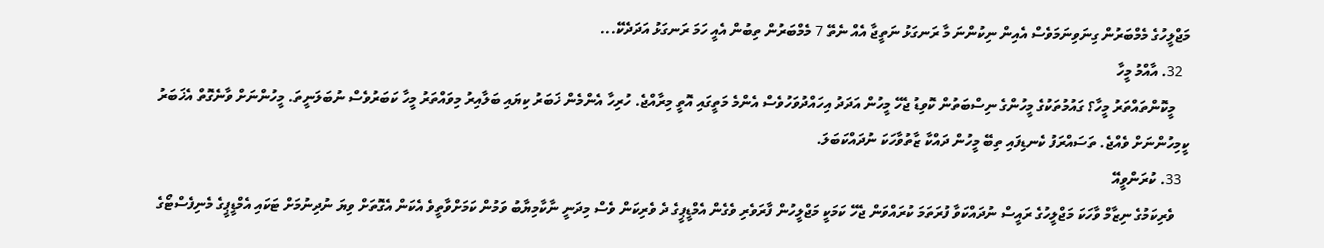މަޖްލީހުގެ މެމްބަރުން ގިނަވިނަމަވެސް އެއިން ނިކުންނަ މާ ރަނގަޅު ނަތީޖާ އެއް ނެތޭ 7 މެމްބަރުން ތިބުން އެއީ ހަމަ ރަނގަޅު އަދަދެކޭ...
  32. އާއްމު މީހާ
    މީކޮންތައްތަރު މީހާ؟ ގައުމުތަކުގެ މީހުންގެ ނިސްބަތުން ކޮވިޑު ޖެހޭ މީހުން އަދަދު އިހައްދުވަހުވެސް އެންމެ މަތީގައި އޮތީ މިރާއްޖެ. ހުރިހާ އެންމެން ޚަބަރު ކިޔައި ބަލާއިރު މިވައްތަރު މީހާ ކަބަރުވެސް ނުބަލަނީތަ. މީހުންނަށް ވާނެގޮތް އެޚަބަރު ކީމިހުންނަށް ވެއްޖެ. ތަސައްރަފު ކެނޑިފައި ތިބޭ މީހުން ދައްކާ ޒާތުވާހަކަ ނުދައްކަބަލަ.
  33. ކުރަންވީއޭ
    ވެރިކަމުގެ ނިޒާމް ވާހަކަ މަޖްލީހުގެ ރައީސް ނުދައްކަވާ ފުރަތަމަ ކުރައްވަން ޖެހޭ ކަމަކީ މަޖްލީހުން ފާރަވެރި ވެގެން އެމްޑީޕީގެ ދެ ވެރިކަން ވެސް މިދަނީ ނާކާމިޔާބު ވަމުން ކަމަށްވާތީވެ އެކަން އެގޮތަށް ވިޔަ ނުދިނުމަށް ޓަކައި އެމްޑީޕީގެ މެނިފެސްޓޯގެ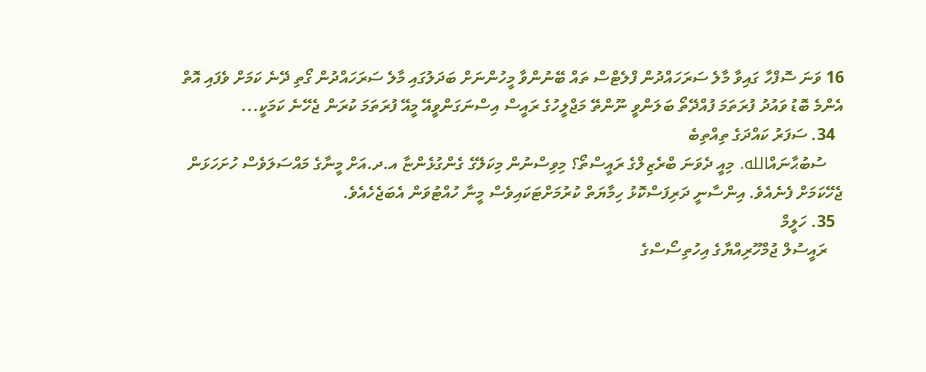16 ވަނަ ސޮފްހާ ގައިވާ މާލެ ސަރަހައްދުން ފްލެޓްސް ތައް ބޭނުންވާ މީހުންނަށް ބަދަލުގައި މާލެ ސަރަހައްދުން ގޯތި ދޭނެ ކަމަށް ވެފައި އޮތް އެންމެ ބޮޑު ވައުދު ފުރަތަމަ ފުއްދޭތޯ ބަލަންވީ ނޫންތޭ މަޖްލީހުގެ ރައީސް އިސްނަގަންވީއޭ މީއޭ ފުރަތަމަ ކުރަން ޖެހޭނެ ކަމަކީ...
  34. ސަފަރު ކައްދަގެ ތިއްތިބެ
    ސުބުޙާނައްالله. މިއީ ދެވަނަ ބްރެޒިލްގެ ރައީސްތޯ؟ މިވިސްނުން މިކަލޭގެ ގެންގުޅެންޏާ އ.ދ.އަށް މީނާގެ މައްސަލަވެސް ހުށަހަޅަން ޖެހޭކަމަށް ފެނެއެވެ. އިންސާނީ ދަރިފަސްކޮޅު ހިމާޔަތް ކުރުމަށްޓަކައިވެސް މީނާ ހުއްޓުވަން އެބަޖެހެއެވެ.
  35. ހަލީމް
    ރައީސުލް ޖުމްހޫރިއްޔާގެ އިހުތިސޯސްގެ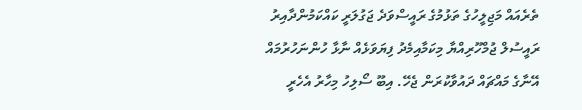ތެރެއައް މަޖިލީހުގެ ތަޅުމުގެ ރައީސްވަދެ ޖަގުލަރީ ކައްކަމުންދާއިރު ރައީސުލް ޖުމްހޫރިއްޔާ މިކަމާއިމެދު ފިޔަވަޅެއް ނާޅާ ހުންނަހުރުމައް އޭނާގެ މައްޗައް ދައުވާކުރަން ޖެހޭ. އިބޫ ސޯލިހު މިހާރު އެހެރީ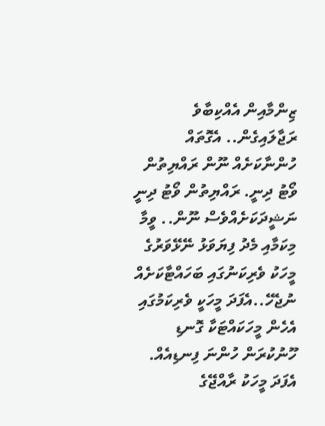ޒިންމާއިން އެއްކިބާވެ ރަޖާލައިގެން.. އެގޮތައް ހުންނާކަށެއް ނޫން ރައްޔިތުން ވޯޓު ދިނީ. ރައްޔިތުން ވޯޓު ދިނީ ނަޝީދަކަށެއްވެސް ނޫން.. ވީމާ މިކަމާއި މެދު ފިޔަވަޅު ނޭޅޭވަރުގެ މީހަކު ވެރިކަނުގައި ބަހައްޓާކަށެއް ނުޖެހޭ..އެފަދަ މީހަކީ ވެރިކަމުގައި އެހެން މީހަކައްޓަކާ ގޮނޑި ހޫނުކުރަން ހުންނަ ފިނޑިއެއް. އެފަދަ މީހަކު ރާއްޖޭގެ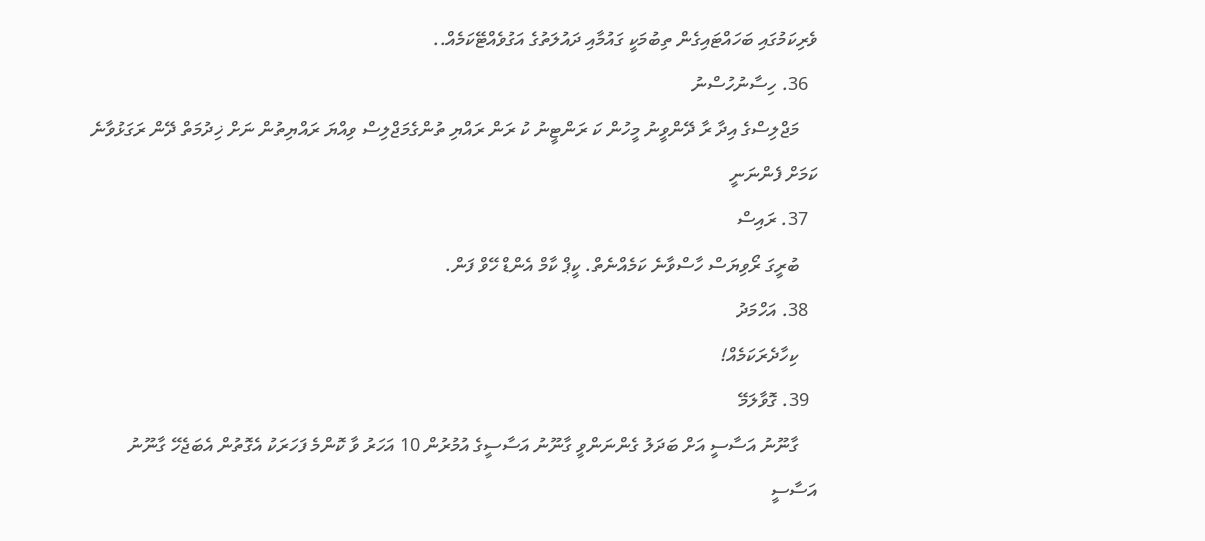ވެރިކަމުގައި ބަހައްޓައިގެން ތިބުމަކީ ގައުމާއި ދައުލަތުގެ އަގުވެއްޓޭކަމެއް..
  36. ހިސާނުހުސްނު
    މަޖްލިސްގެ އިދާ ރާ ދޭންވީނު މީހުން ކަ ރަންޓީނު ކު ރަން ރައްޔި ތުންގެމަޖްލިސް ވިއްޔަ ރައްޔިތުން ނަށް ޚިދުމަތް ދޭން ރަގަޅުވާނެ ކަމަށް ފެންނަނީ
  37. ރައިސް
    ބުރީގަ ރޯވިޔަސް ހާސްވާނެ ކަމެއްނެތް. ކީޕް ކާމް އެންޑް ހޭވް ފަން.
  38. އަހްމަދު
    ކިހާދެރަކަމެއް!
  39. ގޮވާލަމޭ
    ގާނޫނު އަސާސީ އަށް ބަދަލު ގެންނަންވީ ގާނޫނު އަސާސީގެ އުމުރުން 10 އަހަރު ވާ ކޮންމެ ފަހަރަކު އެގޮތުން އެބަޖެހޭ ގާނޫނު އަސާސީ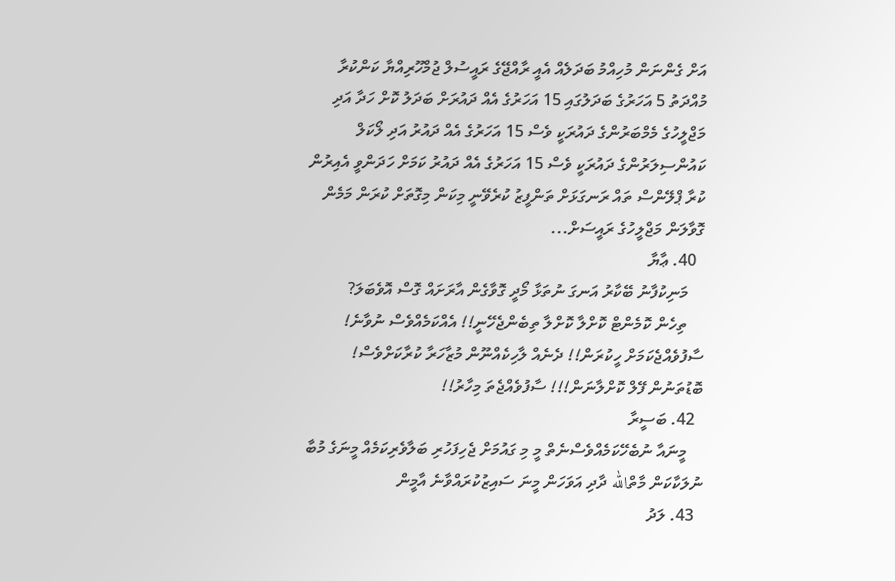އަށް ގެންނަން މުހިއްމު ބަދަލެއް އެއީ ރާއްޖޭގެ ރައީސުލް ޖުމްހޫރިއްޔާ ކަންކުރާ މުއްދަތު 5 އަހަރުގެ ބަދަލުގައި 15 އަހަރުގެ އެއް ދައުރަށް ބަދަލު ކޮށް ހަދާ އަދި މަޖްލީހުގެ މެމްބަރުންގެ ދައުރަކީ ވެސް 15 އަހަރުގެ އެއް ދައުރު އަދި ލޯކަލް ކައުންސިލަރުންގެ ދައުރަކީ ވެސް 15 އަހަރުގެ އެއް ދައުރު ކަމަށް ހަދަންވީ އެއިރުން ކުރާ ޕްލޭންސް ތައް ރަނގަޅަށް ތަންފީޒު ކުރެވޭނީ މިކަން މިގޮތަށް ކުރަން މަމެން ގޮވާލަން މަޖްލީހުގެ ރައީސަށް...
  40. ޢާޔާ
    މަނިކުފާނު ބޭކާރު އަނގަ ނުތަޅާ މޯދީ ގޮވާގެން އާރަށައް ގޮސް އޮވެބަލަ?
    ތިހެން ކޮމެންޓް ކޮށްލާ ކޮށްލާ ތިބެންޖެހޭނީ!! އެއްކަމެއްވެސް ނުވާނެ! ސާފުވެއްޖެކަމަށް ހީކުރަން!! ދެނެއް ލާހިކެއްނޫން މުޒާހަރާ ކުރާކަށްވެސް! ބޮޑުތަނުން ފޭލް ކޮށްލާނަން!!! ސާފުވެއްޖެތަ މިހާރު!!
  42. ބަސީރާ
    މީނައާ ނުބެހޭކަމެއްވެސްނެތް މީ މި ގައުމަށް ޖެހިފަހުރި ބަލާވެރިކަމެއް މީނަގެ މުބާ ނުލަކާކަން މާތްالله ދާދި އަވަހަން މީނަ ސައިޒުކުރައްވާނެ އާމީން
  43. ލަދު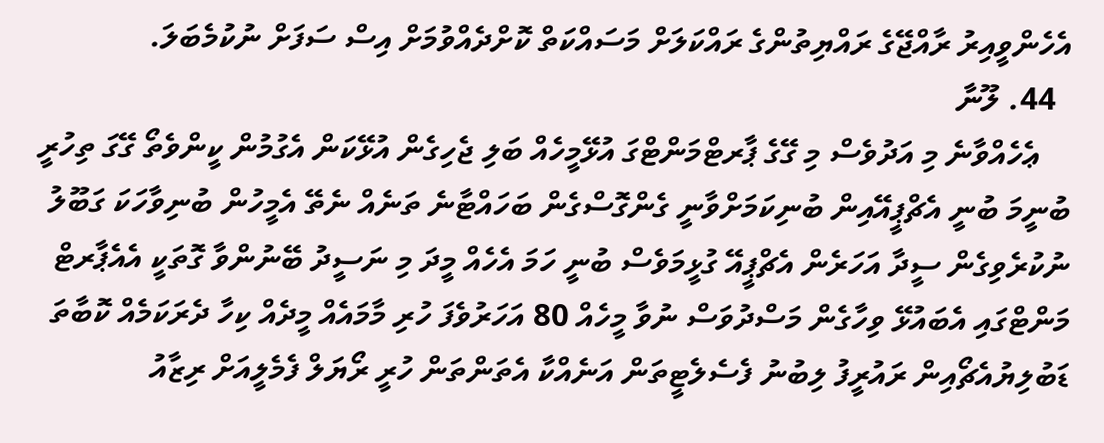އެހެންވީއިރު ރާއްޖޭގެ ރައްޔިތުންގެ ރައްކަލަށް މަސައްކަތް ކޮށްދެއްވުމަށް އިސް ސަފަށް ނުކުމެބަލަ.
  44. ލޫނާ
    ޢެހެއްވާނެ މި އަދުވެސް މި ގޭގެ ޕާރޓްމަންޓްގަ އުޅޭމީހެއް ބަލި ޖެހިގެން އުޅޭކަން އެގުމުން ކީންވެތޯ ގޭގަ ތިހުރީ ބުނީމަ ބުނީ އެޗްޕީއޭއިން ބުނިކަމަށްވާނީ ގެންގޮސްގެން ބަހައްޓާނެ ތަނެއް ނެތޭ އެމީހުން ބުނިވާހަކަ ގަބޫލު ނުކުރެވިގެން ސީދާ އަހަރެން އެޗްޕީއޭ ގުޅީމަވެސް ބުނީ ހަމަ އެހެއް މީދަ މި ނަސީދު ބޭނުންވާ ގޮތަކީ އެއެޕާރޓް މަންޓްގައި އެބައުޅޭ ވިހާގެން މަސްދުވަސް ނުވާ މީހެއް 80 އަހަރުވެފަ ހުރި މާމައެއް މީދެއް ކިހާ ދެރަކަމެއް ކޮބާތަ ޑަބުލިޔުއެޗޯއިން ރައުރީފު ލިބުނު ފެސެލެޓީތަން އަނެއްކާ އެތަންތަން ހުރީ ރޯޔަލް ފެމެލީއަށް ރިޒާއު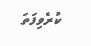ކުރެވިފަތަ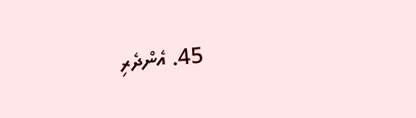45. އެންދެރި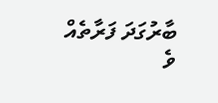ބާރުގަދަ ފަރާތެއް ވެ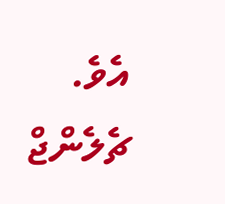އެވެ. ޗެލެންޖް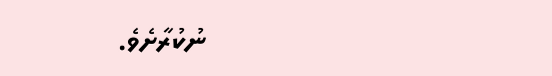ނުކުރާށެވެ.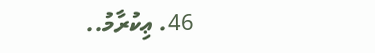46. ޢިކުރާމު..